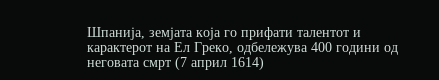Шпанија, земјата која го прифати талентот и карактерот на Ел Греко, одбележува 400 години од неговата смрт (7 април 1614)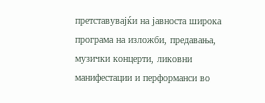претставувајќи на јавноста широка програма на изложби, предавања, музички концерти, ликовни манифестации и перформанси во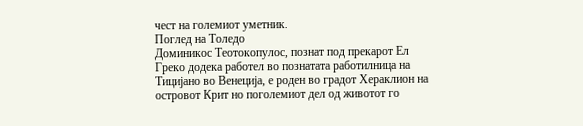чест на големиот уметник.
Поглед на Толедо
Доминикос Теотокопулос, познат под прекарот Ел Греко додека работел во познатата работилница на Тицијано во Венеција, е роден во градот Хераклион на островот Крит но поголемиот дел од животот го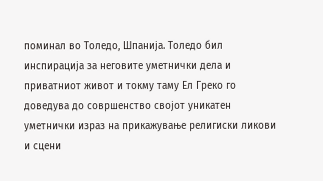поминал во Толедо, Шпанија. Толедо бил инспирација за неговите уметнички дела и приватниот живот и токму таму Ел Греко го доведува до совршенство својот уникатен уметнички израз на прикажување религиски ликови и сцени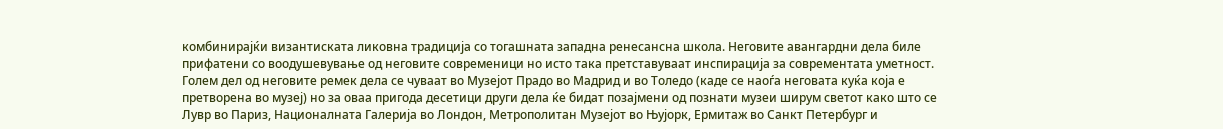комбинирајќи византиската ликовна традиција со тогашната западна ренесансна школа. Неговите авангардни дела биле прифатени со воодушевување од неговите современици но исто така претставуваат инспирација за современтата уметност.
Голем дел од неговите ремек дела се чуваат во Музејот Прадо во Мадрид и во Толедо (каде се наоѓа неговата куќа која е претворена во музеј) но за оваа пригода десетици други дела ќе бидат позајмени од познати музеи ширум светот како што се Лувр во Париз, Националната Галерија во Лондон, Метрополитан Музејот во Њујорк, Ермитаж во Санкт Петербург и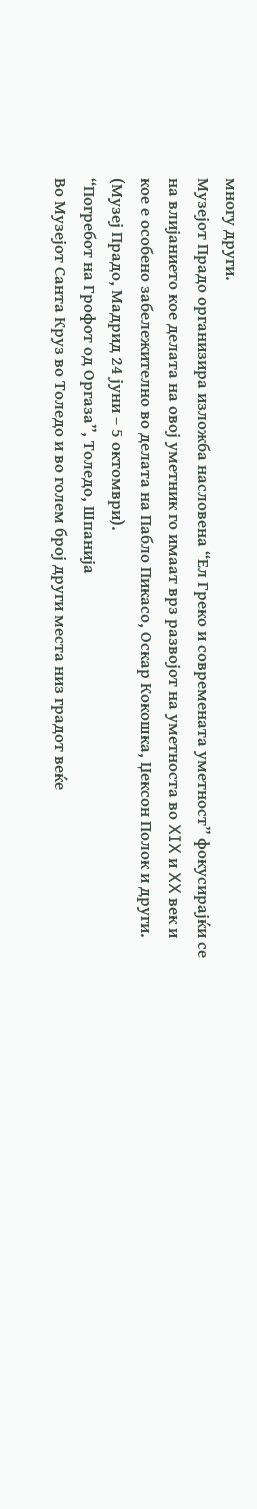многу други.
Музејот Прадо организира изложба насловена “Ел Греко и современата уметност” фокусирајќи се на влијанието кое делата на овој уметник го имаат врз развојот на уметноста во XIX и XX век и кое е особено забележително во делата на Пабло Пикасо, Оскар Кокошка, Џексон Полок и други. (Музеј Прадо, Мадрид 24 јуни – 5 октомври).
“Погребот на Грофот од Оргаза”, Толедо, Шпанија
Во Музејот Санта Круз во Толедо и во голем број други места низ градот веќе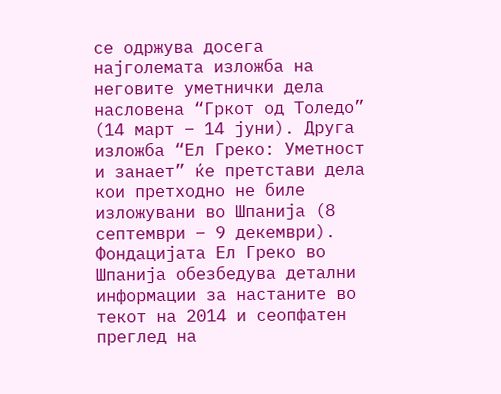се одржува досега најголемата изложба на неговите уметнички дела насловена “Гркот од Толедо” (14 март – 14 јуни). Друга изложба “Ел Греко: Уметност и занает” ќе претстави дела кои претходно не биле изложувани во Шпанија (8 септември – 9 декември).
Фондацијата Ел Греко во Шпанија обезбедува детални информации за настаните во текот на 2014 и сеопфатен преглед на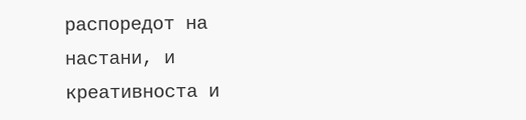распоредот на настани, и креативноста и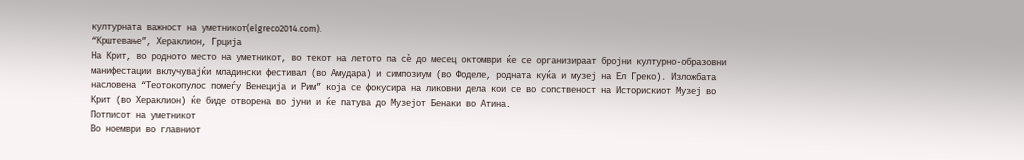културната важност на уметникот(elgreco2014.com).
“Крштевање”, Хераклион, Грција
На Крит, во родното место на уметникот, во текот на летото па сè до месец октомври ќе се организираат бројни културно-образовни манифестации вклучувајќи младински фестивал (во Амудара) и симпозиум (во Фоделе, родната куќа и музеј на Ел Греко). Изложбата насловена “Теотокопулос помеѓу Венеција и Рим” која се фокусира на ликовни дела кои се во сопственост на Историскиот Музеј во Крит (во Хераклион) ќе биде отворена во јуни и ќе патува до Музејот Бенаки во Атина.
Потписот на уметникот
Во ноември во главниот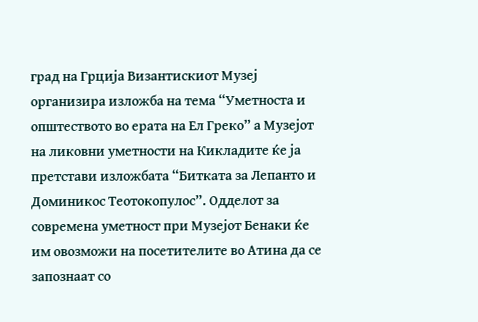град на Грција Византискиот Музеј организира изложба на тема “Уметноста и општеството во ерата на Ел Греко” а Музејот на ликовни уметности на Кикладите ќе ја претстави изложбата “Битката за Лепанто и Доминикос Теотокопулос”. Одделот за современа уметност при Музејот Бенаки ќе им овозможи на посетителите во Атина да се запознаат со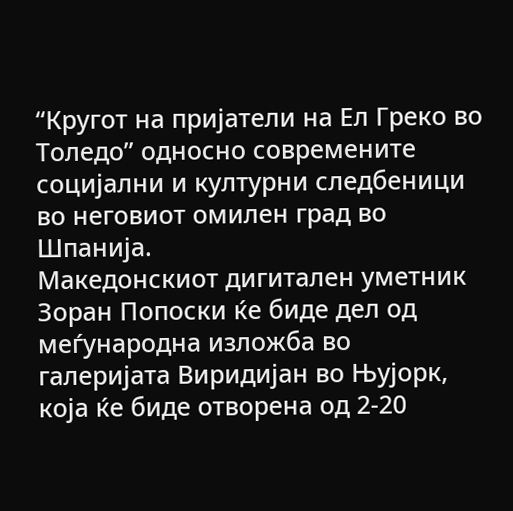“Кругот на пријатели на Ел Греко во Толедо” односно современите социјални и културни следбеници во неговиот омилен град во Шпанија.
Македонскиот дигитален уметник Зоран Попоски ќе биде дел од меѓународна изложба во галеријата Виридијан во Њујорк, која ќе биде отворена од 2-20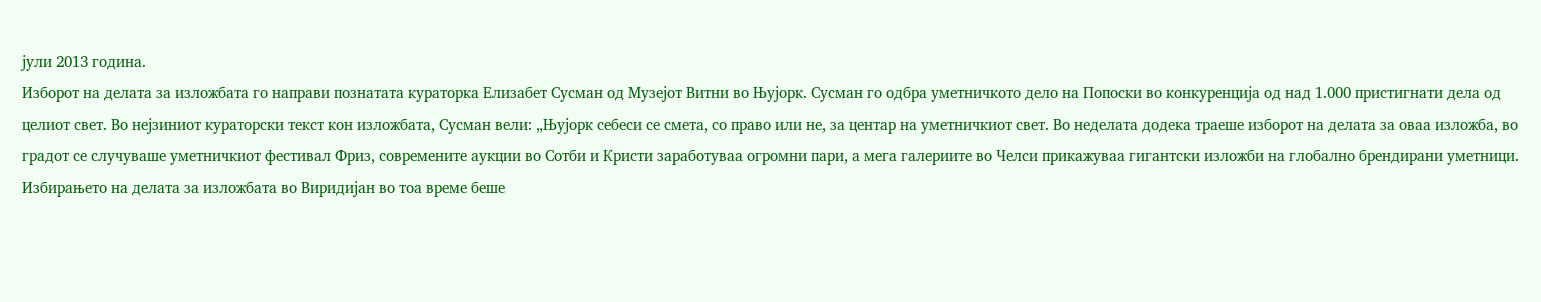јули 2013 година.
Изборот на делата за изложбата го направи познатата кураторка Елизабет Сусман од Музејот Витни во Њујорк. Сусман го одбра уметничкото дело на Попоски во конкуренција од над 1.000 пристигнати дела од целиот свет. Во нејзиниот кураторски текст кон изложбата, Сусман вели: „Њујорк себеси се смета, со право или не, за центар на уметничкиот свет. Во неделата додека траеше изборот на делата за оваа изложба, во градот се случуваше уметничкиот фестивал Фриз, современите аукции во Сотби и Кристи заработуваа огромни пари, а мега галериите во Челси прикажуваа гигантски изложби на глобално брендирани уметници. Избирањето на делата за изложбата во Виридијан во тоа време беше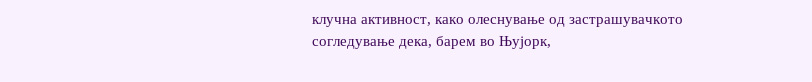клучна активност, како олеснување од застрашувачкото согледување дека, барем во Њујорк,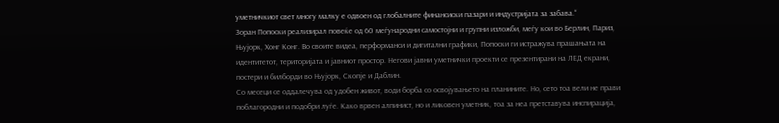уметничкиот свет многу малку е одвоен од глобалните финансиски пазари и индустријата за забава.“
Зоран Попоски реализирал повеќе од 60 меѓународни самостојни и групни изложби, меѓу кои во Берлин, Париз, Њујорк, Хонг Конг. Во своите видеа, перформанси и дигитални графики, Попоски ги истражува прашањата на идентитетот, територијата и јавниот простор. Негови јавни уметнички проекти се презентирани на ЛЕД екрани, постери и билборди во Њујорк, Скопје и Даблин.
Со месеци се оддалечува од удобен живот, води борба со освојувањето на планините. Но, сето тоа вели не прави поблагородни и подобри луѓе. Како врвен алпинист, но и ликовен уметник, тоа за неа претставува инспирација,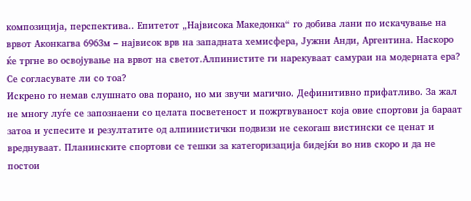композиција, перспектива.. Епитетот „Највисока Mакедонка“ го добива лани по искачување на врвот Аконкагва 6963м – највисок врв на западната хемисфера, Јужни Анди, Аргентина. Наскоро ќе тргне во освојување на врвот на светот.Алпинистите ги нарекуваат самураи на модерната ера? Се согласувате ли со тоа?
Искрено го немав слушнато ова порано, но ми звучи магично. Дефинитивно прифатливо. За жал не многу луѓе се запознаени со целата посветеност и пожртвуваност која овие спортови ја бараат затоа и успесите и резултатите од алпинистички подвизи не секогаш вистински се ценат и вреднуваат. Планинските спортови се тешки за категоризација бидејќи во нив скоро и да не постои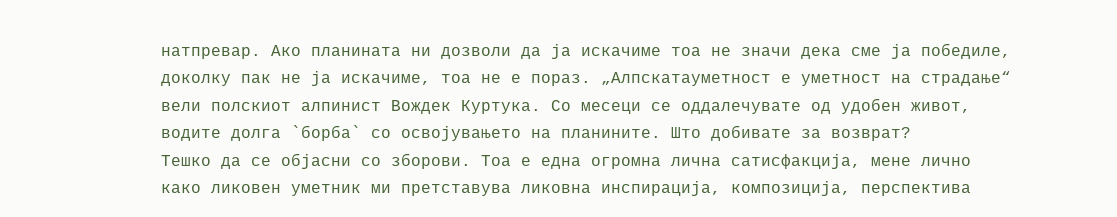натпревар. Ако планината ни дозволи да ја искачиме тоа не значи дека сме ја победиле, доколку пак не ја искачиме, тоа не е пораз. „Алпскатауметност е уметност на страдање“ вели полскиот алпинист Вождек Куртука. Со месеци се оддалечувате од удобен живот, водите долга `борба` со освојувањето на планините. Што добивате за возврат?
Тешко да се објасни со зборови. Тоа е една огромна лична сатисфакција, мене лично како ликовен уметник ми претставува ликовна инспирација, композиција, перспектива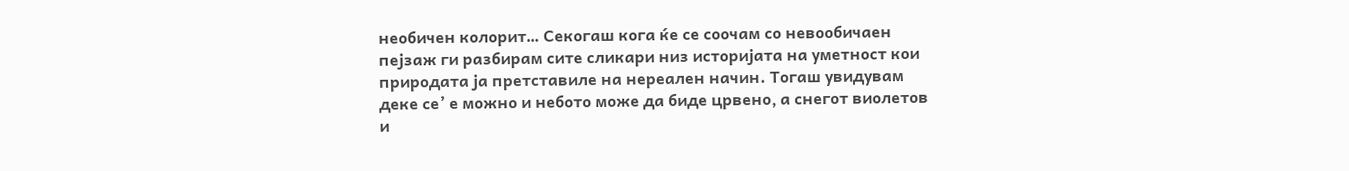необичен колорит… Секогаш кога ќе се соочам со невообичаен пејзаж ги разбирам сите сликари низ историјата на уметност кои природата ја претставиле на нереален начин. Тогаш увидувам деке се’ е можно и небото може да биде црвено, а снегот виолетов и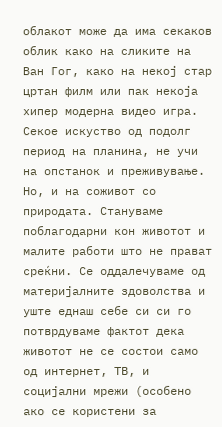облакот може да има секаков облик како на сликите на Ван Гог, како на некој стар цртан филм или пак некоја хипер модерна видео игра. Секое искуство од подолг период на планина, не учи на опстанок и преживување. Но, и на соживот со природата. Стануваме поблагодарни кон животот и малите работи што не прават среќни. Се оддалечуваме од материјалните здоволства и уште еднаш себе си си го потврдуваме фактот дека животот не се состои само од интернет, ТВ, и социјални мрежи (особено ако се користени за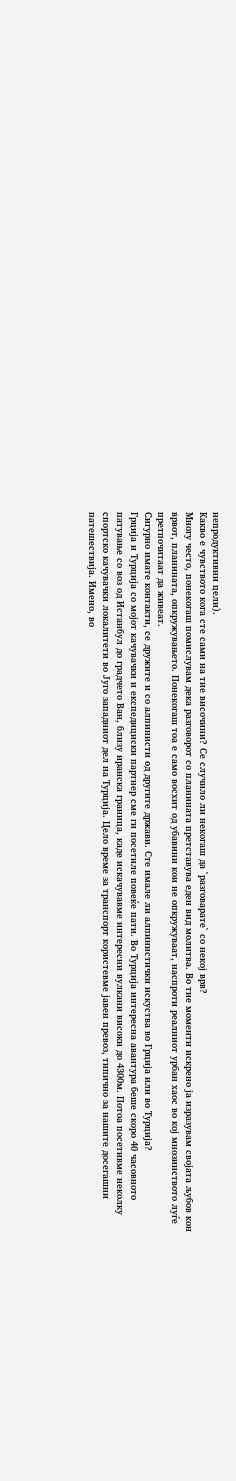непродуктивни цели).
Какво е чувството кога сте сами на тие височини? Се случило ли некогаш да `разговарате` со некој врв?
Многу често, понекогаш помислувам дека разговорот со планината претставува еден вид молитва. Во тие моменти искрено ја изразувам својата љубов кон врвот, планината, опкружувањето. Понекогаш тоа е само восхит од убавини кои не опкружуваат, наспроти реалниот урбан хаос во кој мнозинството луѓе претпочитаат да живеат.
Сигурно имате контакти, се дружите и со алпинисти од другите држави. Сте имале ли алпинистички искуства во Грција или во Турција?
Грција и Турција со мојот качувачки и експедициски партнер сме ги посетиле повеќе пати. Во Турција интересна авантура беше скоро 40 часовното патување со воз од Истанбул до градчето Ван, близу иранска граница, каде искачувавме интересни вулкани високи до 4300м. Потоа посетивме неколку спортско качувачки локалитети во Југо западниот дел на Турција. Цело време за транспорт користевме јавен превоз, типично за нашите досегашни патешествија. Имено, во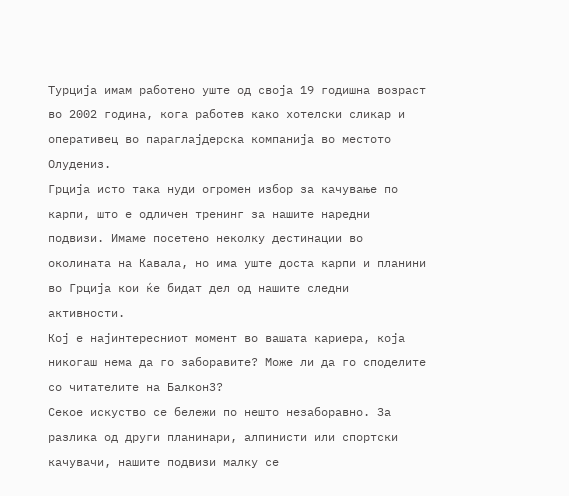Турција имам работено уште од своја 19 годишна возраст во 2002 година, кога работев како хотелски сликар и оперативец во параглајдерска компанија во местото Олудениз.
Грција исто така нуди огромен избор за качување по карпи, што е одличен тренинг за нашите наредни подвизи. Имаме посетено неколку дестинации во околината на Кавала, но има уште доста карпи и планини во Грција кои ќе бидат дел од нашите следни активности.
Кој е најинтересниот момент во вашата кариера, која никогаш нема да го заборавите? Може ли да го споделите со читателите на Балкон3?
Секое искуство се бележи по нешто незаборавно. За разлика од други планинари, алпинисти или спортски качувачи, нашите подвизи малку се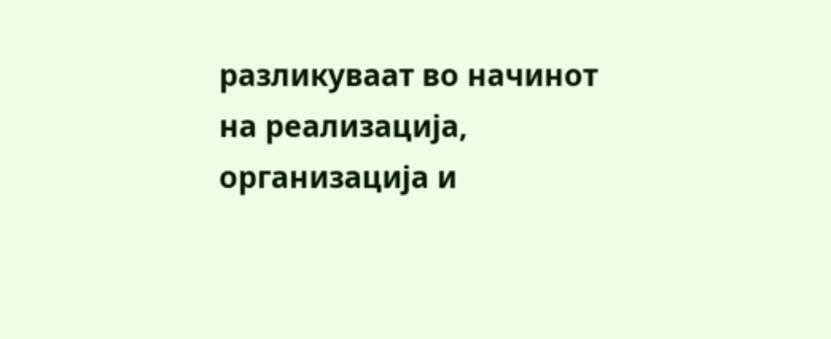разликуваат во начинот на реализација, организација и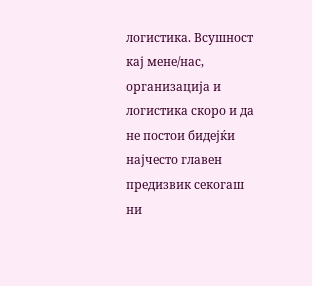логистика. Всушност кај мене/нас, организација и логистика скоро и да не постои бидејќи најчесто главен предизвик секогаш ни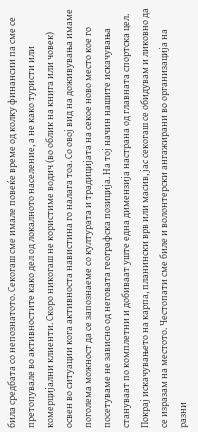била средбата со непознатото. Секогаш сме имале повеќе време од колку финансии па сме се претопувале во активностите како дел од локалното население, а не како туристи или комерцијални клиенти. Скоро никогаш не користиме водич (во облик на книга или човек) освен во ситуации кога активноста навистина го налага тоа. Со овој вид на доживувања имаме поголема можност да се запознаеме со културата и традицијата на секое ново место кое го посетуваме не зависно од неговата географска позиција. На тој начин нашите искачувања стануваат по комплетни и добиваат уште една димензија настрана од главната спортска цел. Покрај искачувањето на карпа, планински врв или масив, јас секогаш се обидувам и ликовно да се изразам на местото. Честопати сме биле и волонтерски ангажирани во организација на разни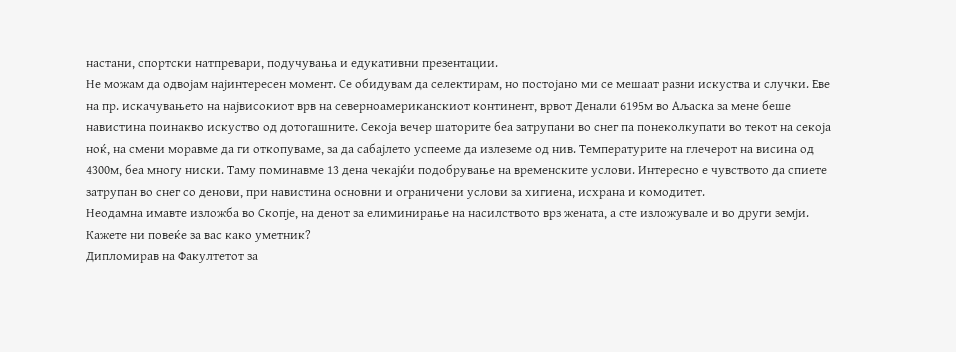настани, спортски натпревари, подучувања и едукативни презентации.
Не можам да одвојам најинтересен момент. Се обидувам да селектирам, но постојано ми се мешаат разни искуства и случки. Еве на пр. искачувањето на највисокиот врв на северноамериканскиот континент, врвот Денали 6195м во Аљаска за мене беше навистина поинакво искуство од дотогашните. Секоја вечер шаторите беа затрупани во снег па понеколкупати во текот на секоја ноќ, на смени моравме да ги откопуваме, за да сабајлето успееме да излеземе од нив. Температурите на глечерот на висина од 4300м, беа многу ниски. Таму поминавме 13 дена чекајќи подобрување на временските услови. Интересно е чувството да спиете затрупан во снег со денови, при навистина основни и ограничени услови за хигиена, исхрана и комодитет.
Неодамна имавте изложба во Скопје, на денот за елиминирање на насилството врз жената, а сте изложувале и во други земји. Кажете ни повеќе за вас како уметник?
Дипломирав на Факултетот за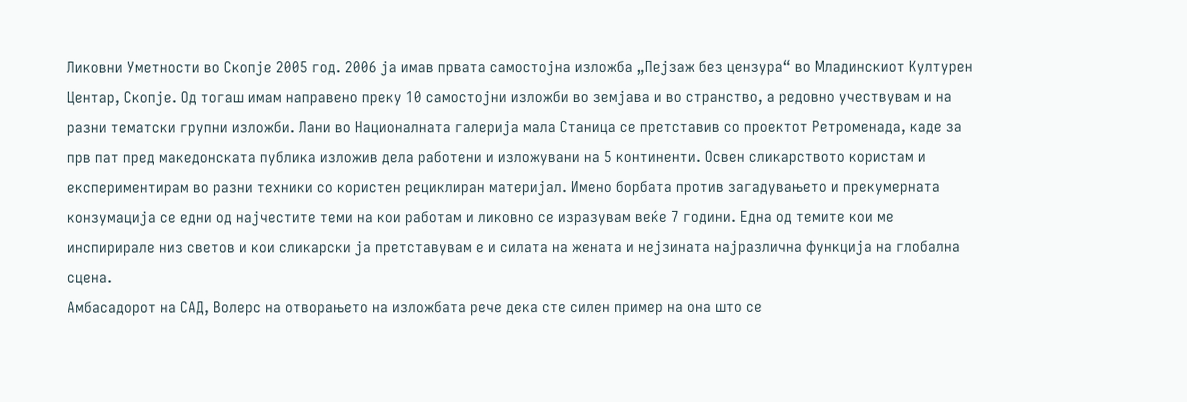Ликовни Уметности во Скопје 2005 год. 2006 ја имав првата самостојна изложба „Пејзаж без цензура“ во Младинскиот Културен Центар, Скопје. Од тогаш имам направено преку 10 самостојни изложби во земјава и во странство, а редовно учествувам и на разни тематски групни изложби. Лани во Националната галерија мала Станица се претставив со проектот Ретроменада, каде за прв пат пред македонската публика изложив дела работени и изложувани на 5 континенти. Освен сликарството користам и експериментирам во разни техники со користен рециклиран материјал. Имено борбата против загадувањето и прекумерната конзумација се едни од најчестите теми на кои работам и ликовно се изразувам веќе 7 години. Една од темите кои ме инспирирале низ светов и кои сликарски ја претставувам е и силата на жената и нејзината најразлична функција на глобална сцена.
Амбасадорот на САД, Волерс на отворањето на изложбата рече дека сте силен пример на она што се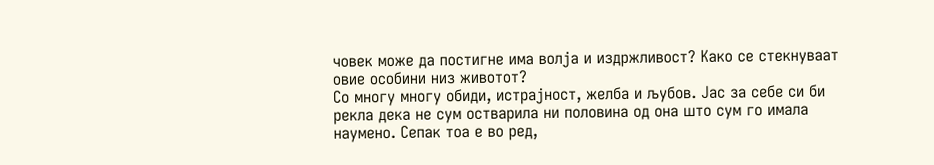човек може да постигне има волја и издржливост? Како се стекнуваат овие особини низ животот?
Со многу многу обиди, истрајност, желба и љубов. Јас за себе си би рекла дека не сум остварила ни половина од она што сум го имала наумено. Сепак тоа е во ред,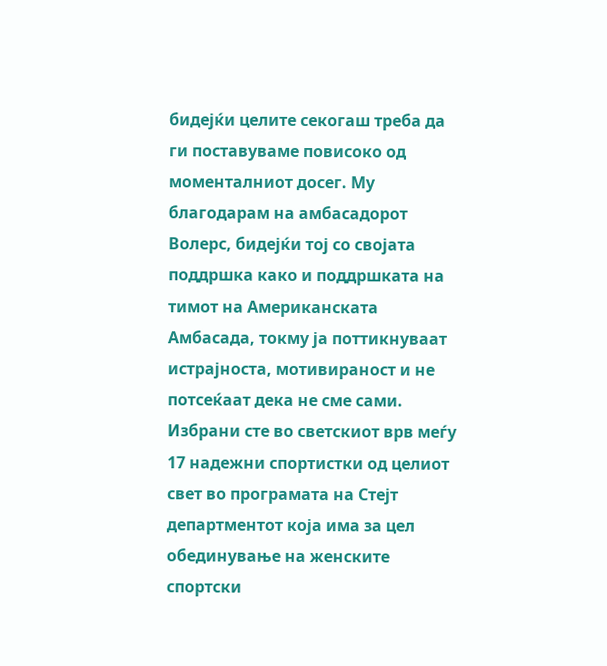бидејќи целите секогаш треба да ги поставуваме повисоко од моменталниот досег. Му благодарам на амбасадорот Волерс, бидејќи тој со својата поддршка како и поддршката на тимот на Американската Амбасада, токму ја поттикнуваат истрајноста, мотивираност и не потсеќаат дека не сме сами.
Избрани сте во светскиот врв меѓу 17 надежни спортистки од целиот свет во програмата на Стејт департментот која има за цел обединување на женските спортски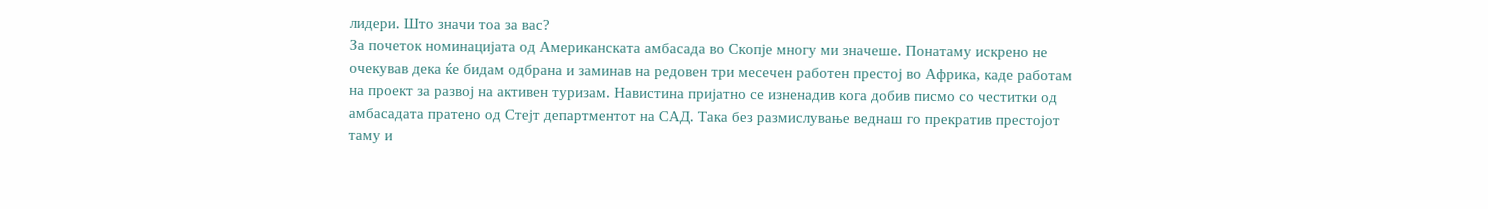лидери. Што значи тоа за вас?
За почеток номинацијата од Американската амбасада во Скопје многу ми значеше. Понатаму искрено не очекував дека ќе бидам одбрана и заминав на редовен три месечен работен престој во Африка, каде работам на проект за развој на активен туризам. Навистина пријатно се изненадив кога добив писмо со честитки од амбасадата пратено од Стејт департментот на САД. Така без размислување веднаш го прекратив престојот таму и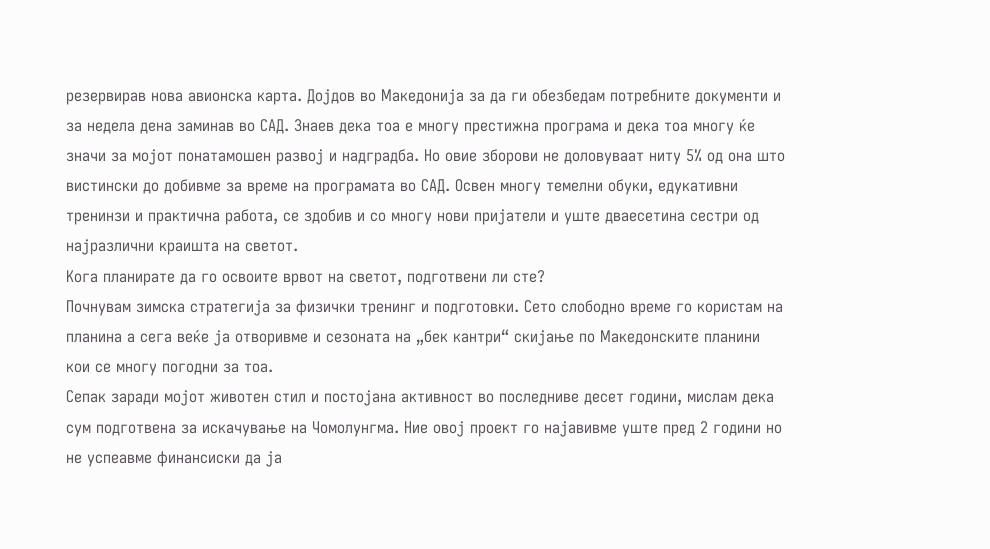резервирав нова авионска карта. Дојдов во Македонија за да ги обезбедам потребните документи и за недела дена заминав во САД. Знаев дека тоа е многу престижна програма и дека тоа многу ќе значи за мојот понатамошен развој и надградба. Но овие зборови не доловуваат ниту 5% од она што вистински до добивме за време на програмата во САД. Освен многу темелни обуки, едукативни тренинзи и практична работа, се здобив и со многу нови пријатели и уште дваесетина сестри од најразлични краишта на светот.
Кога планирате да го освоите врвот на светот, подготвени ли сте?
Почнувам зимска стратегија за физички тренинг и подготовки. Сето слободно време го користам на планина а сега веќе ја отворивме и сезоната на „бек кантри“ скијање по Македонските планини кои се многу погодни за тоа.
Сепак заради мојот животен стил и постојана активност во последниве десет години, мислам дека сум подготвена за искачување на Чомолунгма. Ние овој проект го најавивме уште пред 2 години но не успеавме финансиски да ја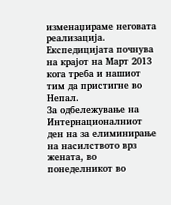изменаџираме неговата реализација. Експедицијата почнува на крајот на Март 2013 кога треба и нашиот тим да пристигне во Непал.
За одбележување на Интернационалниот ден на за елиминирање на насилството врз жената, во понеделникот во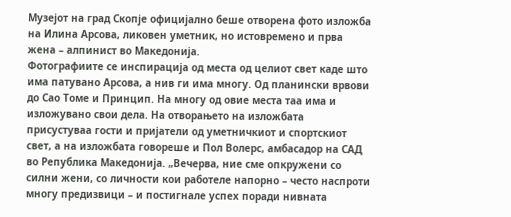Музејот на град Скопје официјално беше отворена фото изложба на Илина Арсова, ликовен уметник, но истовремено и прва жена – алпинист во Македонија.
Фотографиите се инспирација од места од целиот свет каде што има патувано Арсова, а нив ги има многу. Од планински врвови до Сао Томе и Принцип. На многу од овие места таа има и изложувано свои дела. На отворањето на изложбата присустуваа гости и пријатели од уметничкиот и спортскиот свет, а на изложбата говореше и Пол Волерс, aмбасадор на САД во Република Македонија. „Вечерва, ние сме опкружени со силни жени, со личности кои работеле напорно – често наспроти многу предизвици – и постигнале успех поради нивната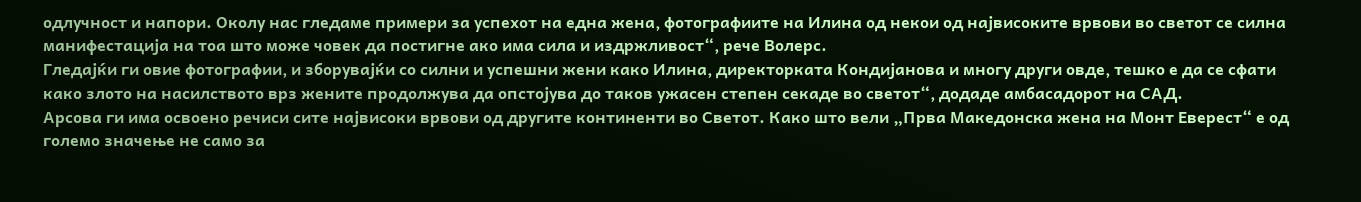одлучност и напори. Околу нас гледаме примери за успехот на една жена, фотографиите на Илина од некои од највисоките врвови во светот се силна манифестација на тоа што може човек да постигне ако има сила и издржливост“, рече Волерс.
Гледајќи ги овие фотографии, и зборувајќи со силни и успешни жени како Илина, директорката Кондијанова и многу други овде, тешко е да се сфати како злото на насилството врз жените продолжува да опстојува до таков ужасен степен секаде во светот“, додаде амбасадорот на САД.
Арсова ги има освоено речиси сите највисоки врвови од другите континенти во Светот. Како што вели „Прва Македонска жена на Монт Еверест“ е од големо значење не само за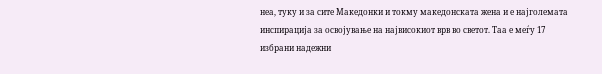неа, туку и за сите Македонки и токму македонската жена и е најголемата инспирација за освојување на највисокиот врв во светот. Таа е меѓу 17 избрани надежни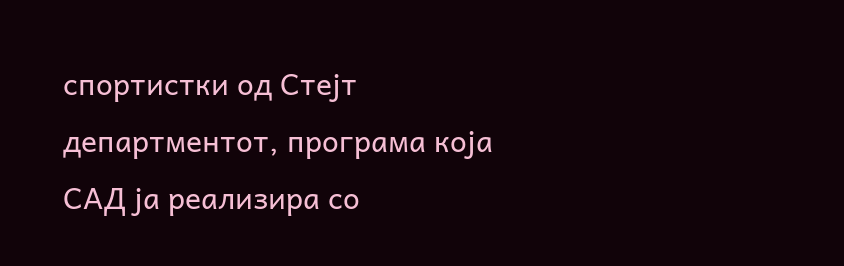спортистки од Стејт департментот, програма која САД ја реализира со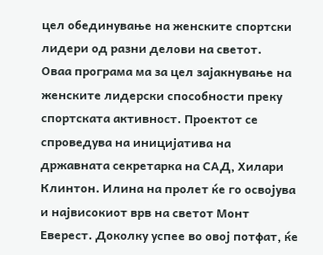цел обединување на женските спортски лидери од разни делови на светот.
Оваа програма ма за цел зајакнување на женските лидерски способности преку спортската активност. Проектот се спроведува на иницијатива на државната секретарка на САД, Хилари Клинтон. Илина на пролет ќе го освојува и највисокиот врв на светот Монт Еверест. Доколку успее во овој потфат, ќе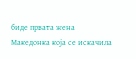биде првата жена Македонка која се искачила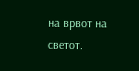на врвот на светот.